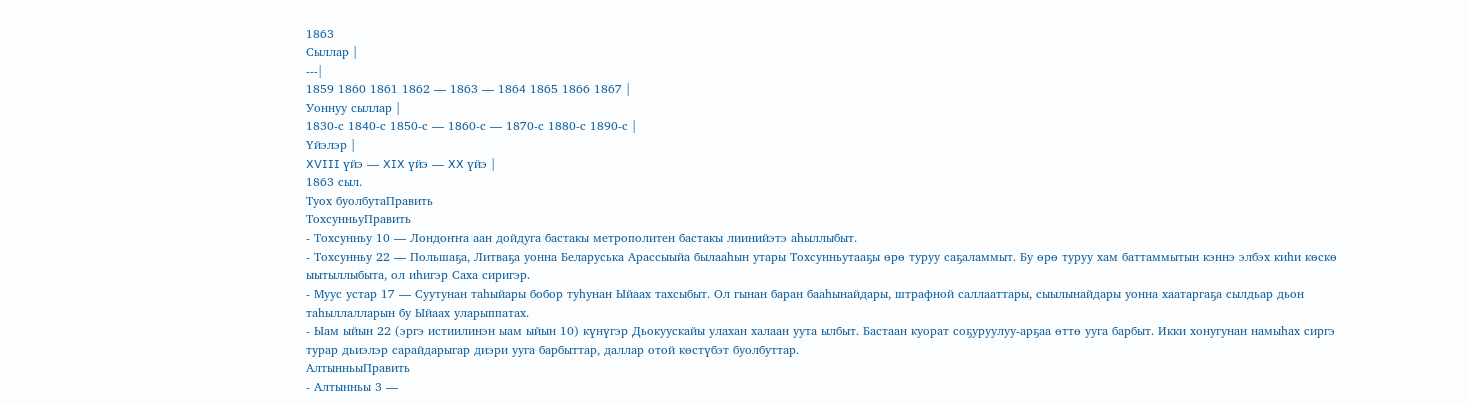1863
Сыллар |
---|
1859 1860 1861 1862 — 1863 — 1864 1865 1866 1867 |
Уоннуу сыллар |
1830-с 1840-с 1850-с — 1860-с — 1870-с 1880-с 1890-с |
Үйэлэр |
XVIII үйэ — XIX үйэ — XX үйэ |
1863 сыл.
Туох буолбутаПравить
ТохсунньуПравить
- Тохсунньу 10 — Лондоҥҥа аан дойдуга бастакы метрополитен бастакы лиинийэтэ аһыллыбыт.
- Тохсунньу 22 — Польшаҕа, Литваҕа уонна Беларуська Арассыыйа былааһын утары Тохсунньутааҕы өрө туруу саҕаламмыт. Бу өрө туруу хам баттаммытын кэннэ элбэх киһи көскө ыытыллыбыта, ол иһигэр Саха сиригэр.
- Муус устар 17 — Суутунан таһыйары бобор туһунан Ыйаах тахсыбыт. Ол гынан баран бааһынайдары, штрафной саллааттары, сыылынайдары уонна хаатаргаҕа сылдьар дьон таһыллалларын бу Ыйаах уларыппатах.
- Ыам ыйын 22 (эргэ истиилинэн ыам ыйын 10) күнүгэр Дьокуускайы улахан халаан уута ылбыт. Бастаан куорат соҕуруулуу-арҕаа өттө ууга барбыт. Икки хонугунан намыһах сиргэ турар дьиэлэр сарайдарыгар диэри ууга барбыттар, даллар отой көстүбэт буолбуттар.
АлтынньыПравить
- Алтынньы 3 —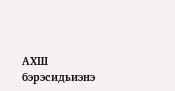АХШ бэрэсидьиэнэ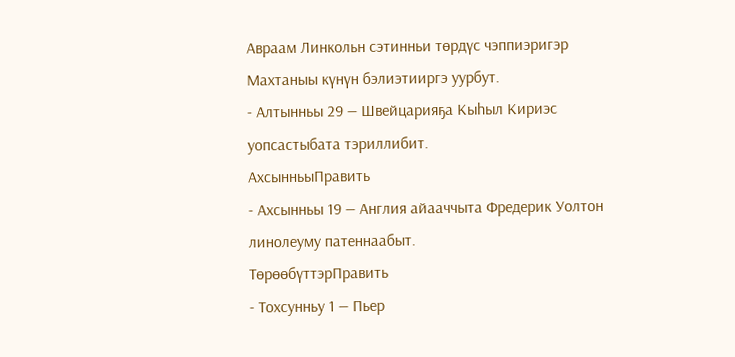Авраам Линкольн сэтинньи төрдүс чэппиэригэр Махтаныы күнүн бэлиэтииргэ уурбут.
- Алтынньы 29 — Швейцарияҕа Кыһыл Кириэс уопсастыбата тэриллибит.
АхсынньыПравить
- Ахсынньы 19 — Англия айааччыта Фредерик Уолтон линолеуму патеннаабыт.
ТөрөөбүттэрПравить
- Тохсунньу 1 — Пьер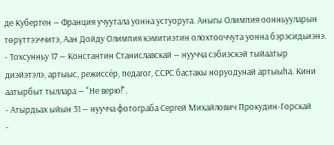де Кубертен — Франция учуутала уонна устуоруга. Аныгы Олимпия оонньууларын төрүттээччитэ, Аан Дойду Олимпия кэмитиэтин олохтооччута уонна бэрэсидьиэнэ.
- Тохсунньу 17 — Константин Станиславскай — нуучча сэбиэскэй тыйаатыр диэйэтэлэ, артыыс, режиссёр, педагог, ССРС бастакы норуодунай артыыһа. Кини аатырбыт тыллара — "Не верю!".
- Атырдьах ыйын 31 — нуучча фотограба Сергей Михайлович Прокудин-Горскай
-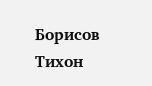Борисов Тихон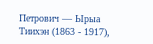Петрович — Ырыа Тиихэн (1863 - 1917),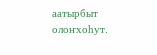аатырбыт олоҥхоһут.